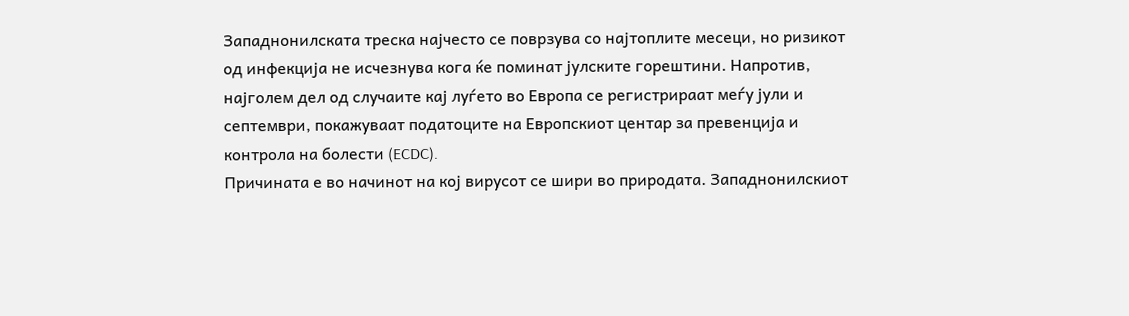Западнонилската треска најчесто се поврзува со најтоплите месеци, но ризикот од инфекција не исчезнува кога ќе поминат јулските горештини. Напротив, најголем дел од случаите кај луѓето во Европа се регистрираат меѓу јули и септември, покажуваат податоците на Европскиот центар за превенција и контрола на болести (ECDC).
Причината е во начинот на кој вирусот се шири во природата. Западнонилскиот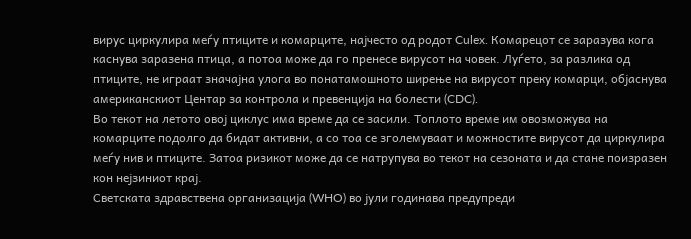вирус циркулира меѓу птиците и комарците, најчесто од родот Culex. Комарецот се заразува кога каснува заразена птица, а потоа може да го пренесе вирусот на човек. Луѓето, за разлика од птиците, не играат значајна улога во понатамошното ширење на вирусот преку комарци, објаснува американскиот Центар за контрола и превенција на болести (CDC).
Во текот на летото овој циклус има време да се засили. Топлото време им овозможува на комарците подолго да бидат активни, а со тоа се зголемуваат и можностите вирусот да циркулира меѓу нив и птиците. Затоа ризикот може да се натрупува во текот на сезоната и да стане поизразен кон нејзиниот крај.
Светската здравствена организација (WHO) во јули годинава предупреди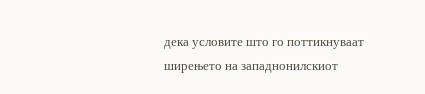дека условите што го поттикнуваат ширењето на западнонилскиот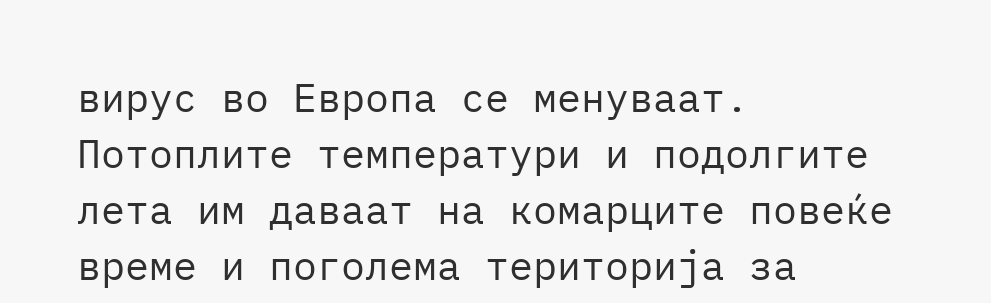вирус во Европа се менуваат. Потоплите температури и подолгите лета им даваат на комарците повеќе време и поголема територија за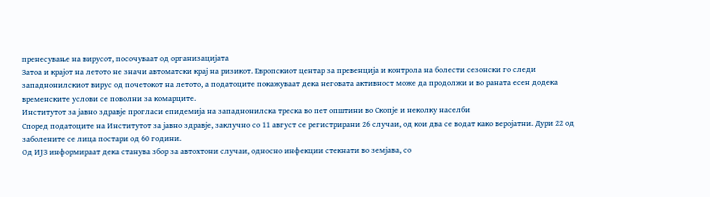пренесување на вирусот, посочуваат од организацијата
Затоа и крајот на летото не значи автоматски крај на ризикот. Европскиот центар за превенција и контрола на болести сезонски го следи западнонилскиот вирус од почетокот на летото, а податоците покажуваат дека неговата активност може да продолжи и во раната есен додека временските услови се поволни за комарците.
Институтот за јавно здравје прогласи епидемија на западнонилска треска во пет општини во Скопје и неколку населби
Според податоците на Институтот за јавно здравје, заклучно со 11 август се регистрирани 26 случаи, од кои два се водат како веројатни. Дури 22 од заболените се лица постари од 60 години.
Од ИЈЗ информираат дека станува збор за автохтони случаи, односно инфекции стекнати во земјава, со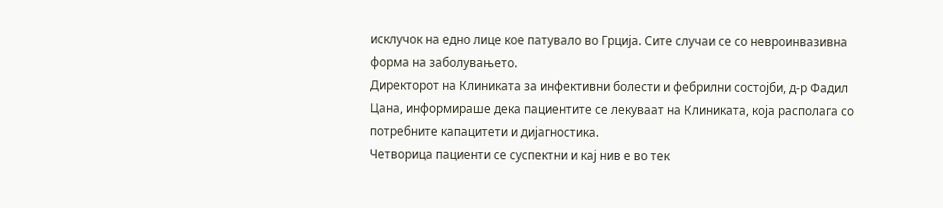исклучок на едно лице кое патувало во Грција. Сите случаи се со невроинвазивна форма на заболувањето.
Директорот на Клиниката за инфективни болести и фебрилни состојби, д-р Фадил Цана, информираше дека пациентите се лекуваат на Клиниката, која располага со потребните капацитети и дијагностика.
Четворица пациенти се суспектни и кај нив е во тек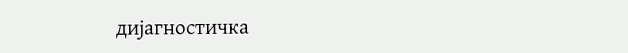дијагностичка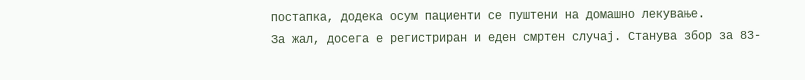постапка, додека осум пациенти се пуштени на домашно лекување.
За жал, досега е регистриран и еден смртен случај. Станува збор за 83-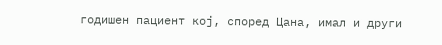годишен пациент кој, според Цана, имал и други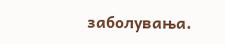заболувања.